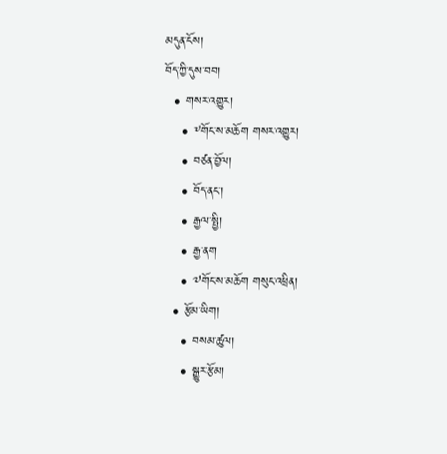མདུན་ངོས།
བོད་ཀྱི་དུས་བབ།
  • གསར་འགྱུར།
    • ༸གོང་ས་མཆོག གསར་འགྱུར།
    • བཙན་བྱོལ།
    • བོད་ནང་།
    • རྒྱལ་སྤྱི།
    • རྒྱ་ནག
    • ༧གོང་ས་མཆོག གསུང་འཕྲིན།
  • རྩོམ་ཡིག།
    • བསམ་ཚུལ།
    • སྒྱུར་རྩོམ།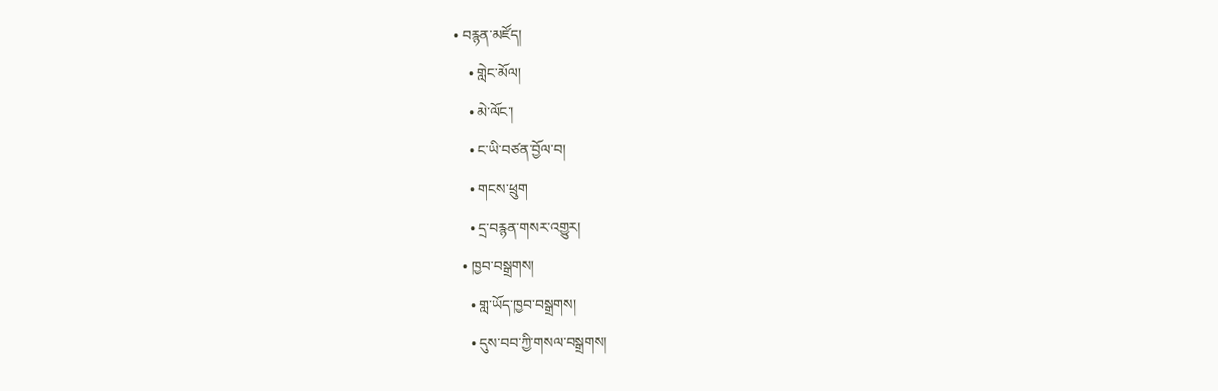• བརྙན་མཛོད།
    • གླེང་མོལ།
    • མེ་ལོང་།
    • ང་ཡི་བཙན་བྱོལ་བ།
    • གངས་ཕྲུག
    • དྲ་བརྙན་གསར་འགྱུར།
  • ཁྱབ་བསྒྲགས།
    • གླ་ཡོད་ཁྱབ་བསྒྲགས།
    • དུས་བབ་ཀྱི་གསལ་བསྒྲགས།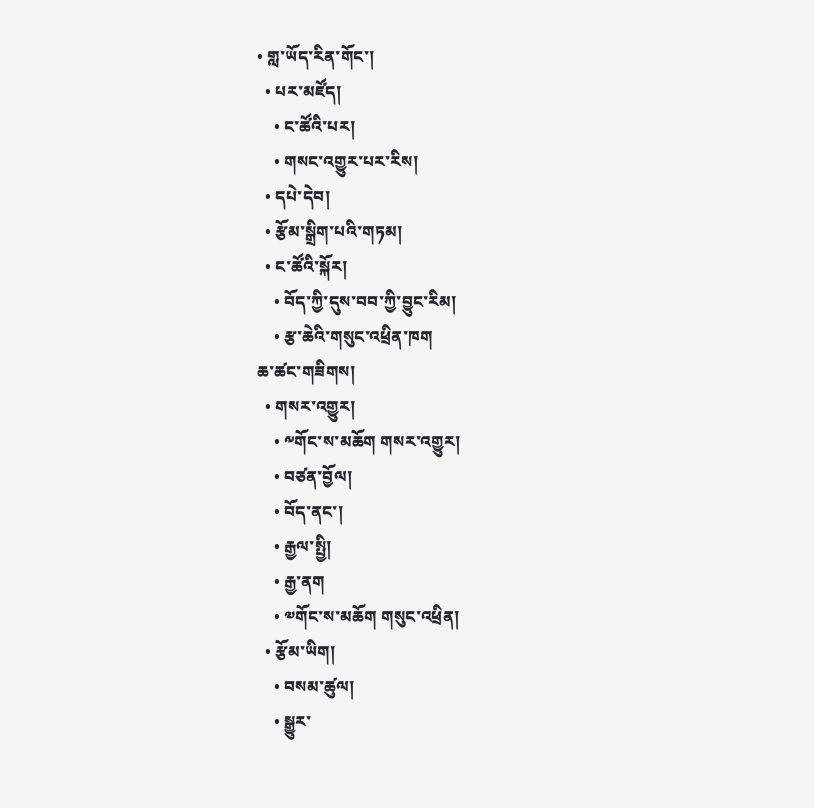• གླ་ཡོད་རིན་གོང་།
  • པར་མཛོད།
    • ང་ཚོའི་པར།
    • གསང་འགྱུར་པར་རིས།
  • དཔེ་དེབ།
  • རྩོམ་སྒྲིག་པའི་གཏམ།
  • ང་ཚོའི་སྐོར།
    • བོད་ཀྱི་དུས་བབ་ཀྱི་བྱུང་རིམ།
    • རྩ་ཆེའི་གསུང་འཕྲིན་ཁག
ཆ་ཚང་གཟིགས།
  • གསར་འགྱུར།
    • ༸གོང་ས་མཆོག གསར་འགྱུར།
    • བཙན་བྱོལ།
    • བོད་ནང་།
    • རྒྱལ་སྤྱི།
    • རྒྱ་ནག
    • ༧གོང་ས་མཆོག གསུང་འཕྲིན།
  • རྩོམ་ཡིག།
    • བསམ་ཚུལ།
    • སྒྱུར་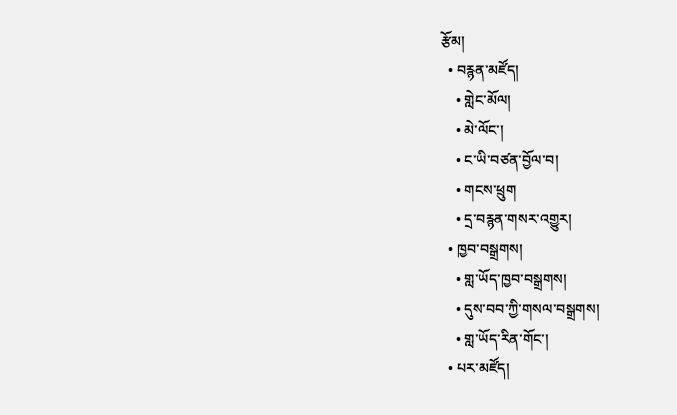རྩོམ།
  • བརྙན་མཛོད།
    • གླེང་མོལ།
    • མེ་ལོང་།
    • ང་ཡི་བཙན་བྱོལ་བ།
    • གངས་ཕྲུག
    • དྲ་བརྙན་གསར་འགྱུར།
  • ཁྱབ་བསྒྲགས།
    • གླ་ཡོད་ཁྱབ་བསྒྲགས།
    • དུས་བབ་ཀྱི་གསལ་བསྒྲགས།
    • གླ་ཡོད་རིན་གོང་།
  • པར་མཛོད།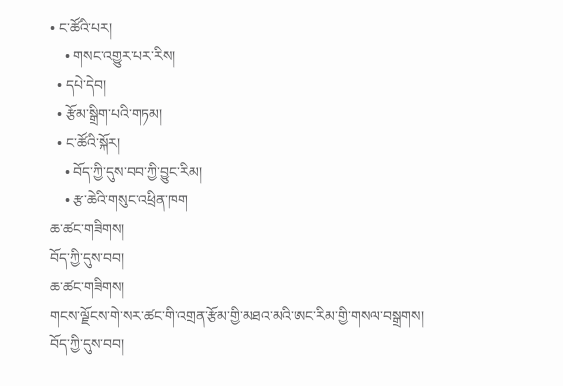• ང་ཚོའི་པར།
    • གསང་འགྱུར་པར་རིས།
  • དཔེ་དེབ།
  • རྩོམ་སྒྲིག་པའི་གཏམ།
  • ང་ཚོའི་སྐོར།
    • བོད་ཀྱི་དུས་བབ་ཀྱི་བྱུང་རིམ།
    • རྩ་ཆེའི་གསུང་འཕྲིན་ཁག
ཆ་ཚང་གཟིགས།
བོད་ཀྱི་དུས་བབ།
ཆ་ཚང་གཟིགས།
གངས་ལྗོངས་གེ་སར་ཚང་གི་འགྲན་རྩོམ་གྱི་མཐའ་མའི་ཨང་རིམ་གྱི་གསལ་བསྒྲགས།
བོད་ཀྱི་དུས་བབ།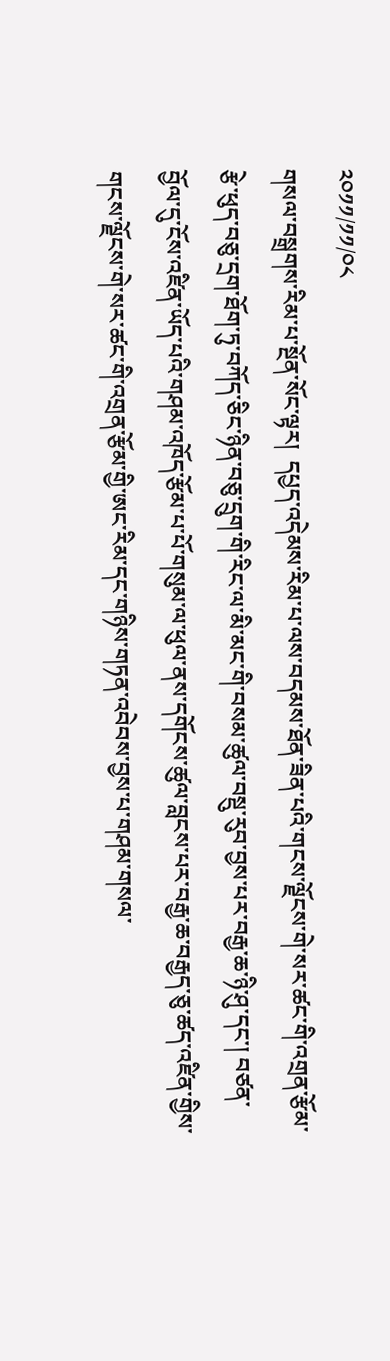༢༠༡༡/༡༡/༠༨
གསལ་བསྒྲགས་རིམ་པ་སྔོན་སོང་ལྟར།  དཔྱད་འདེམས་རིམ་པ་ལས་བདམས་ཐོན་ཟིན་པའི་གངས་ལྗོངས་གེ་སར་ཚང་གི་འགྲན་རྩོམ་རྩེ་ཕུད་བཅུ་དྲག་ཐོག་ཏུ་བཀོད་ཅིང་ཉིན་བཅུ་དྲུག་གི་རིང་ལ་མི་མང་གི་བསམ་ཚུལ་བསྡུ་རུབ་བྱས་པར་བརྒྱ་ཆ་ཉི་ཤུ་དང་། བཙན་བྱོལ་དུ་ངོས་འཛིན་ཡོད་པའི་གཤམ་འཁོད་རྩོམ་པ་པོ་གསུམ་ལ་ཕུལ་ནས་དགོངས་ཚུལ་བླངས་པར་བརྒྱ་ཆ་བརྒྱད་ཅུ་ཚད་འཛིན་གྱིས་གངས་ལྗོངས་གེ་སར་ཚང་གི་འགྲན་རྩོམ་གྱི་ཨང་རིམ་དང་གཉིས་གཏན་འབེབས་བྱས་པ་གཤམ་གསལ་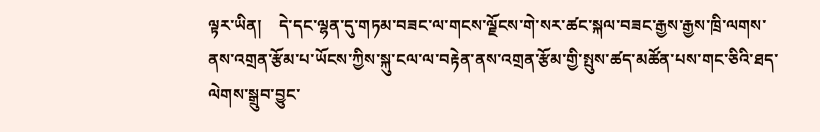ལྟར་ཡིན།    དེ་དང་ལྷན་དུ་གཏམ་བཟང་ལ་གངས་ལྗོངས་གེ་སར་ཚང་སྐལ་བཟང་རྒྱས་རྒྱས་ཁྲི་ལགས་ནས་འགྲན་རྩོམ་པ་ཡོངས་ཀྱིས་སྐུ་ངལ་ལ་བརྟེན་ནས་འགྲན་རྩོམ་གྱི་སྤུས་ཚད་མཚོན་པས་གང་ཅིའི་ཐད་ལེགས་སྒྲུབ་བྱུང་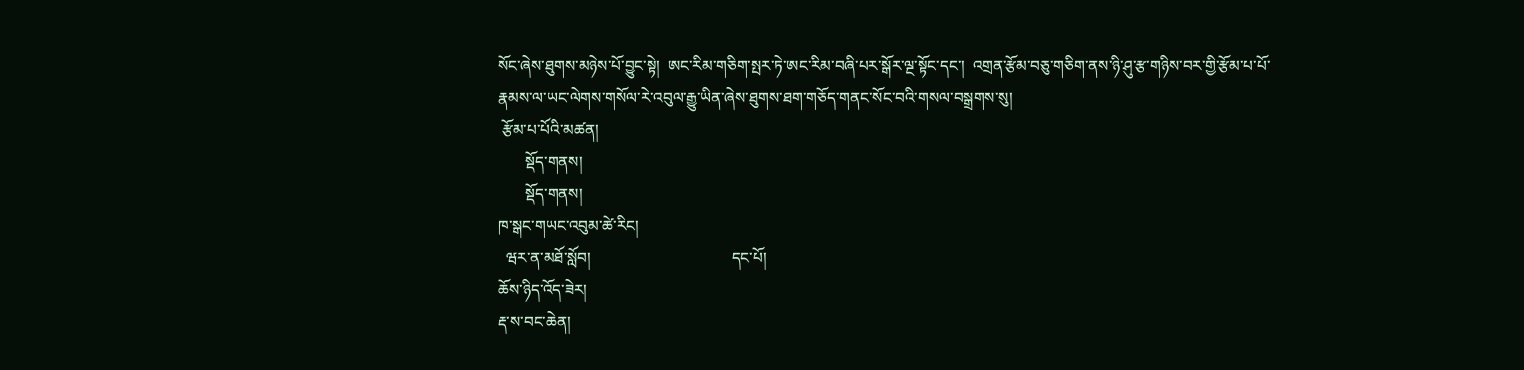སོང་ཞེས་ཐུགས་མཉེས་པོ་བྱུང་སྟེ།  ཨང་རིམ་གཅིག་སྤར་ཏེ་ཨང་རིམ་བཞི་པར་སྒོར་ལྔ་སྟོང་དང་།  འགྲན་རྩོམ་བཅུ་གཅིག་ནས་ཉི་ཤུ་རྩ་གཉིས་བར་གྱི་རྩོམ་པ་པོ་རྣམས་ལ་ཡང་ལེགས་གསོལ་རེ་འབུལ་རྒྱུ་ཡིན་ཞེས་ཐུགས་ཐག་གཅོད་གནང་སོང་བའི་གསལ་བསྒྲགས་སུ།
 རྩོམ་པ་པོའི་མཚན།
       སྡོད་གནས།
       སྡོད་གནས།
ཁ་སྒང་གཡང་འབུམ་ཚེ་རིང།
  ཝར་ན་མཐོ་སློབ།                                    དང་པོ།
ཆོས་ཉིད་འོད་ཟེར།
རྡ་ས་བང་ཆེན།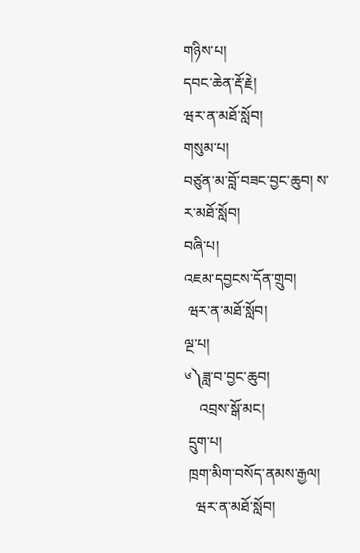གཉིས་པ།
དབང་ཆེན་རྡོ་རྗེ།
ཝར་ན་མཐོ་སློབ།                                    གསུམ་པ།
བཙུན་མ་བློ་བཟང་བྱང་ཆུབ། ས་ར་མཐོ་སློབ།                                      བཞི་པ།
འཇམ་དབྱངས་དོན་གྲུབ།
 ཝར་ན་མཐོ་སློབ།                                     ལྔ་པ།
༦༽ཟླ་བ་བྱང་ཆུབ།
    འབྲས་སྒོ་མང།
 དྲུག་པ།
 ཁྲག་མིག་བསོད་ནམས་རྒྱལ།
   ཝར་ན་མཐོ་སློབ།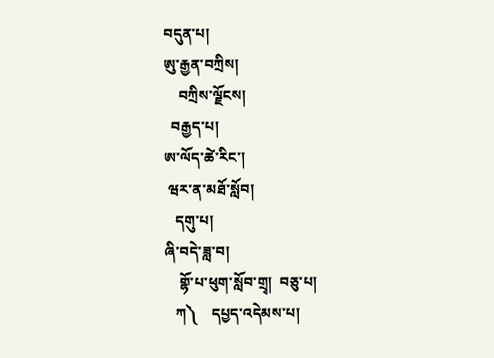བདུན་པ།
ཨུ་རྒྱན་བཀྲིས།
    བཀྲིས་ལྗོངས།
  བརྒྱད་པ།
ཨ་ལོད་ཚེ་རིང་།
 ཝར་ན་མཐོ་སློབ།
   དགུ་པ།
ཞི་བདེ་ཟླ་བ།
    གྷོ་པ་ཕུག་སློབ་གྲྭ།  བཅུ་པ།
   ཀ༽    དཔྱད་འདེམས་པ།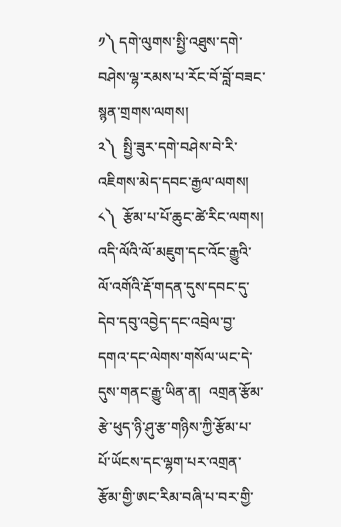༡༽ དགེ་ལུགས་སྤྱི་འཐུས་དགེ་བཤེས་ལྷ་རམས་པ་རོང་བོ་བློ་བཟང་སྙན་གྲགས་ལགས།
༢༽  སྤྱི་ཟུར་དགེ་བཤེས་བེ་རི་འཇིགས་མེད་དབང་རྒྱལ་ལགས།
༨༽  རྩོམ་པ་པོ་ཆུང་ཚེ་རིང་ལགས།
འདི་ལོའི་ལོ་མཇུག་དང་འོང་རྒྱུའི་ལོ་འགོའི་རྡོ་གདན་དུས་དབང་དུ་དེབ་དབུ་འབྱེད་དང་འབྲེལ་བྱ་དགའ་དང་ལེགས་གསོལ་ཡང་དེ་དུས་གནང་རྒྱུ་ཡིན་ན།  འགྲན་རྩོམ་རྩེ་ཕུད་ཉི་ཤུ་རྩ་གཉིས་ཀྱི་རྩོམ་པ་པོ་ཡོངས་དང་ལྷག་པར་འགྲན་རྩོམ་གྱི་ཨང་རིམ་བཞི་པ་བར་གྱི་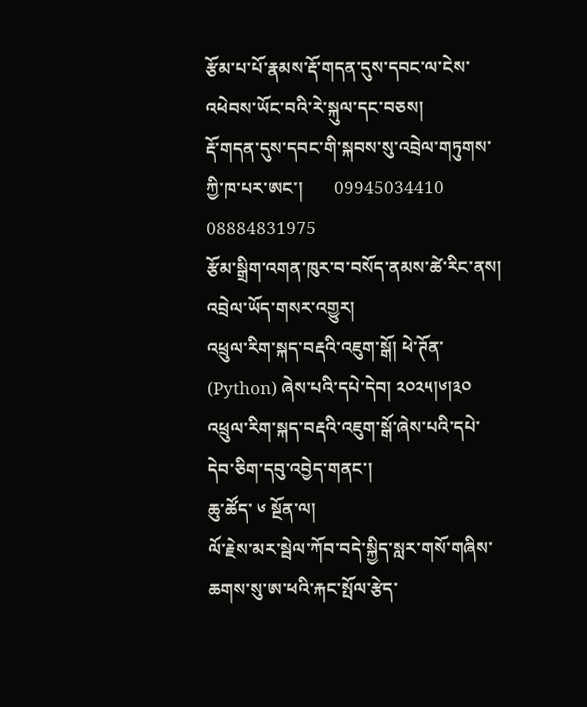རྩོམ་པ་པོ་རྣམས་རྡོ་གདན་དུས་དབང་ལ་ངེས་འཕེབས་ཡོང་བའི་རེ་སྐུལ་དང་བཅས།
རྡོ་གདན་དུས་དབང་གི་སྐབས་སུ་འབྲེལ་གཏུགས་ཀྱི་ཁ་པར་ཨང་།       09945034410       08884831975
རྩོམ་སྒྲིག་འགན་ཁུར་བ་བསོད་ནམས་ཚེ་རིང་ནས།
འབྲེལ་ཡོད་གསར་འགྱུར།
འཕྲུལ་རིག་སྐད་བརྡའི་འཇུག་སྒོ། ཕེ་ཊོན་ (Python) ཞེས་པའི་དཔེ་དེབ། ༢༠༢༥།༦།༣༠
འཕྲུལ་རིག་སྐད་བརྡའི་འཇུག་སྒོ་ཞེས་པའི་དཔེ་དེབ་ཅིག་དབུ་འབྱེད་གནང་།
ཆུ་ཚོད་ ༦ སྔོན་ལ།
ལོ་རྗེས་མར་སྦེལ་ཀོབ་བདེ་སྐྱིད་སླར་གསོ་གཞིས་ཆགས་སུ་ཨ་ཕའི་རྐང་སྤོལ་རྩེད་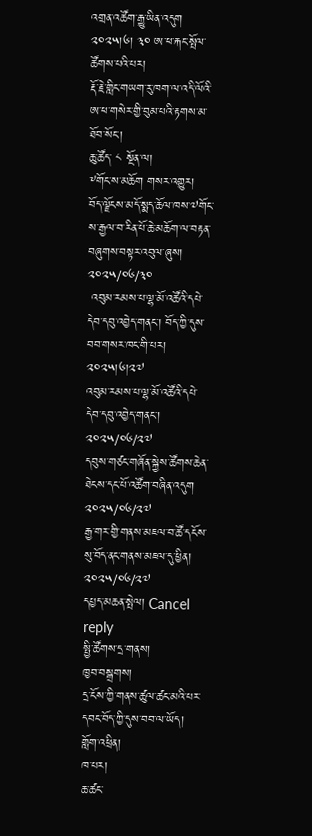འགྲན་འཚོག་རྒྱུ་ཡིན་འདུག ༢༠༢༥།༦། ༣༠ ཨ་ཕ་རྐང་སྤོལ་ཚོགས་པའི་པར།
རྡོ་རྗེ་གླིང་གཡག་རུ་ཁག་ལ་འདི་ལོའི་ཨ་ཕ་གསེར་གྱི་བུམ་པའི་རྟགས་མ་ཐོབ་སོང་།
ཆུ་ཚོད་ ༨ སྔོན་ལ།
༸གོང་ས་མཆོག གསར་འགྱུར།
བོད་ལྗོངས་མདོ་སྨད་ཆོལ་ཁས་༧གོང་ས་རྒྱལ་བ་རིན་པོ་ཆེ་མཆོག་ལ་བརྟན་བཞུགས་བསྟར་འབུལ་ཞུས།
༢༠༢༥/༠༦/༣༠
 འབུམ་རམས་པ་ལྷ་མོ་འཚོའི་དཔེ་དེབ་དབུ་འབྱེད་གནང་། བོད་ཀྱི་དུས་བབ་གསར་ཁང་གི་པར། ༢༠༢༥།༦།༢༧
འབུམ་རམས་པ་ལྷ་མོ་འཚོའི་དཔེ་དེབ་དབུ་འབྱེད་གནང་།
༢༠༢༥/༠༦/༢༧
དབུས་གཙང་གཞོན་སྐྱེས་ཚོགས་ཆེན་ཐེངས་དང་པོ་འཚོག་བཞིན་འདུག
༢༠༢༥/༠༦/༢༧
རྒྱ་གར་གྱི་གནས་མཇལ་བ་ཚོ་དངོས་སུ་བོད་ནང་གནས་མཇལ་དུ་ཕྱིན།
༢༠༢༥/༠༦/༢༧
དཔྱད་མཆན་སྤེལ། Cancel reply
སྤྱི་ཚོགས་དྲ་གནས།
ཁྱབ་བསྒྲགས།
དྲ་ངོས་ཀྱི་གནས་ཚུལ་ཚང་མའི་པར་དབང་བོད་ཀྱི་དུས་བབ་ལ་ཡོད།
གློག་འཕྲིན།
ཁ་པར།
ཆ་ཚང་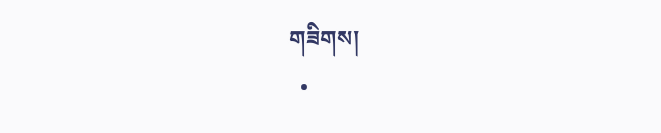གཟིགས།
  •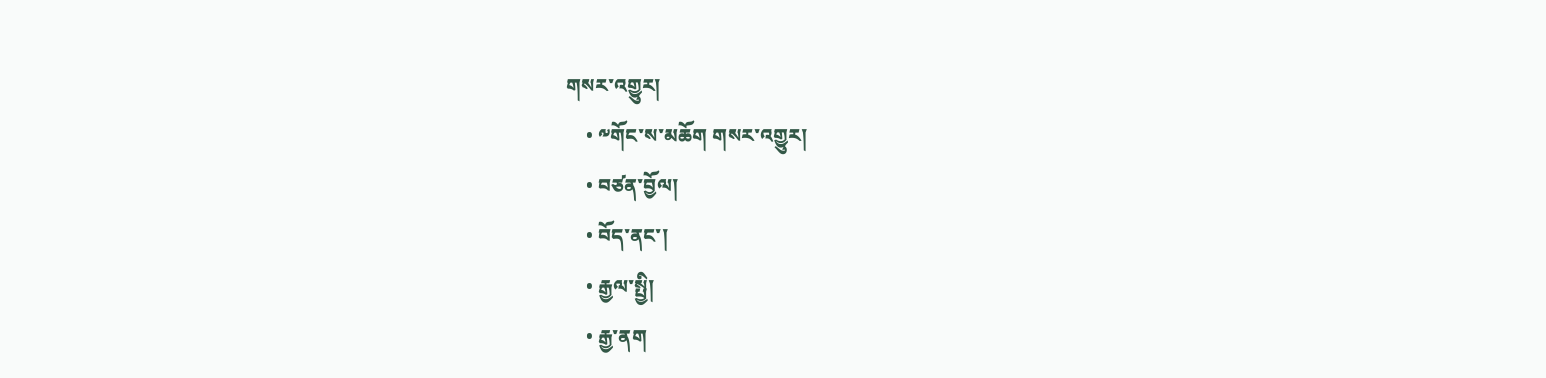གསར་འགྱུར།
    • ༸གོང་ས་མཆོག གསར་འགྱུར།
    • བཙན་བྱོལ།
    • བོད་ནང་།
    • རྒྱལ་སྤྱི།
    • རྒྱ་ནག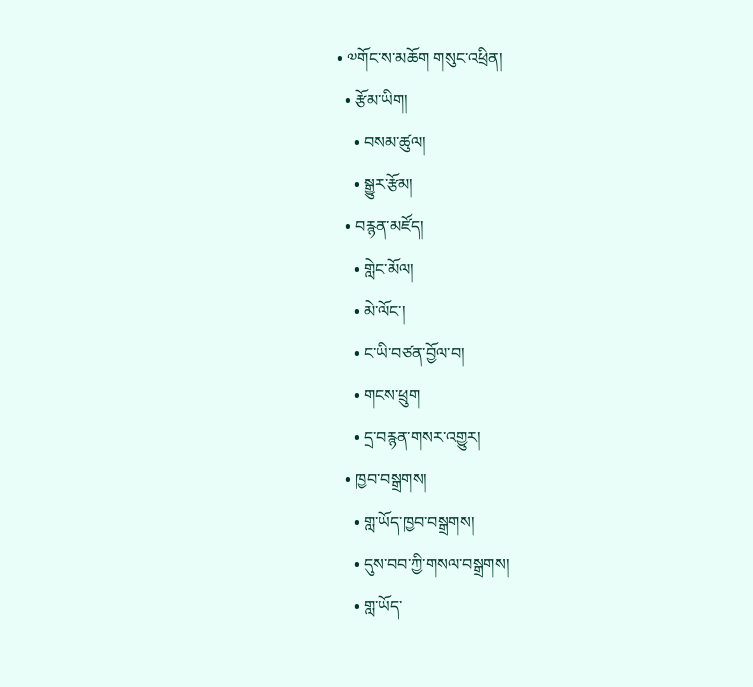• ༧གོང་ས་མཆོག གསུང་འཕྲིན།
  • རྩོམ་ཡིག།
    • བསམ་ཚུལ།
    • སྒྱུར་རྩོམ།
  • བརྙན་མཛོད།
    • གླེང་མོལ།
    • མེ་ལོང་།
    • ང་ཡི་བཙན་བྱོལ་བ།
    • གངས་ཕྲུག
    • དྲ་བརྙན་གསར་འགྱུར།
  • ཁྱབ་བསྒྲགས།
    • གླ་ཡོད་ཁྱབ་བསྒྲགས།
    • དུས་བབ་ཀྱི་གསལ་བསྒྲགས།
    • གླ་ཡོད་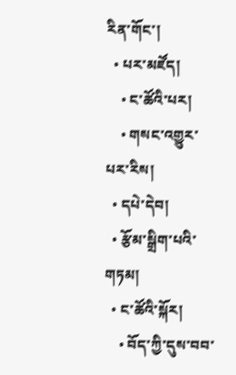རིན་གོང་།
  • པར་མཛོད།
    • ང་ཚོའི་པར།
    • གསང་འགྱུར་པར་རིས།
  • དཔེ་དེབ།
  • རྩོམ་སྒྲིག་པའི་གཏམ།
  • ང་ཚོའི་སྐོར།
    • བོད་ཀྱི་དུས་བབ་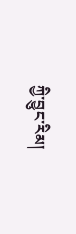ཀྱི་བྱུང་རིམ།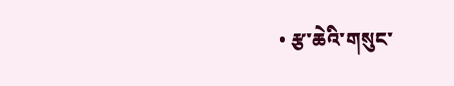• རྩ་ཆེའི་གསུང་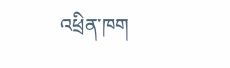འཕྲིན་ཁག